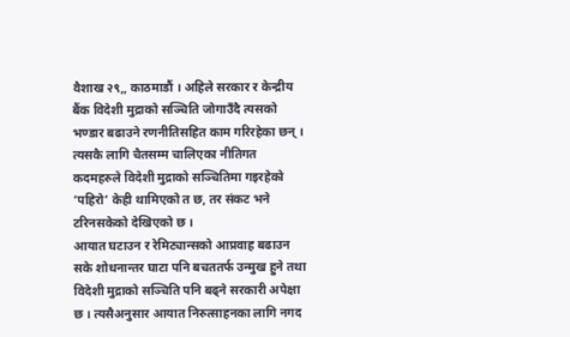वैशाख २९,, काठमाडौं । अहिले सरकार र केन्द्रीय बैंक विदेशी मुद्राको सञ्चिति जोगाउँदै त्यसको भण्डार बढाउने रणनीतिसहित काम गरिरहेका छन् । त्यसकै लागि चैतसम्म चालिएका नीतिगत कदमहरुले विदेशी मुद्राको सञ्चितिमा गइरहेको ‘पहिरो’ केही थामिएको त छ, तर संकट भने टरिनसकेको देखिएको छ ।
आयात घटाउन र रेमिट्यान्सको आप्रवाह बढाउन सके शोधनान्तर घाटा पनि बचततर्फ उन्मुख हुने तथा विदेशी मुद्राको सञ्चिति पनि बढ्ने सरकारी अपेक्षा छ । त्यसैअनुसार आयात निरुत्साहनका लागि नगद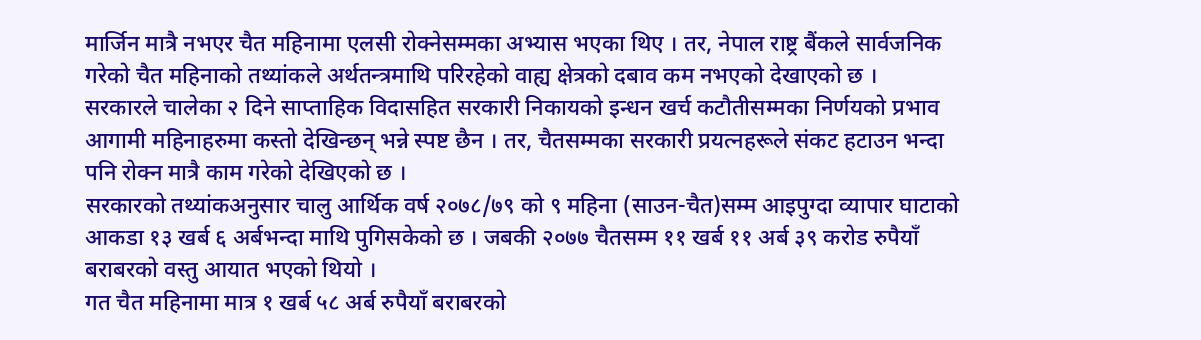मार्जिन मात्रै नभएर चैत महिनामा एलसी रोक्नेसम्मका अभ्यास भएका थिए । तर, नेपाल राष्ट्र बैंकले सार्वजनिक गरेको चैत महिनाको तथ्यांकले अर्थतन्त्रमाथि परिरहेको वाह्य क्षेत्रको दबाव कम नभएको देखाएको छ ।
सरकारले चालेका २ दिने साप्ताहिक विदासहित सरकारी निकायको इन्धन खर्च कटौतीसम्मका निर्णयको प्रभाव आगामी महिनाहरुमा कस्तो देखिन्छन् भन्ने स्पष्ट छैन । तर, चैतसम्मका सरकारी प्रयत्नहरूले संकट हटाउन भन्दा पनि रोक्न मात्रै काम गरेको देखिएको छ ।
सरकारको तथ्यांकअनुसार चालु आर्थिक वर्ष २०७८/७९ को ९ महिना (साउन-चैत)सम्म आइपुग्दा व्यापार घाटाको आकडा १३ खर्ब ६ अर्बभन्दा माथि पुगिसकेको छ । जबकी २०७७ चैतसम्म ११ खर्ब ११ अर्ब ३९ करोड रुपैयाँ बराबरको वस्तु आयात भएको थियो ।
गत चैत महिनामा मात्र १ खर्ब ५८ अर्ब रुपैयाँ बराबरको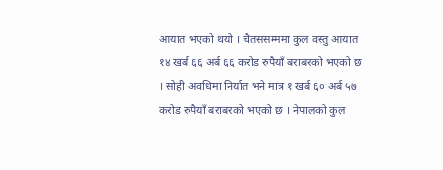आयात भएको थयो । चैतससम्ममा कुल वस्तु आयात १४ खर्ब ६६ अर्ब ६६ करोड रुपैयाँ बराबरको भएको छ । सोही अवधिमा निर्यात भने मात्र १ खर्ब ६० अर्ब ५७ करोड रुपैयाँ बराबरको भएको छ । नेपालको कुल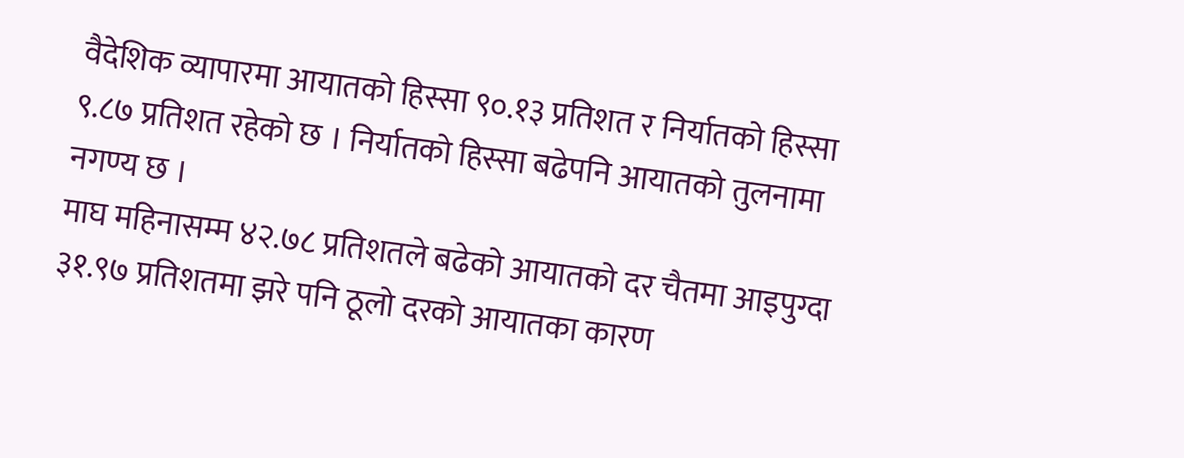वैदेशिक व्यापारमा आयातको हिस्सा ९०.१३ प्रतिशत र निर्यातको हिस्सा ९.८७ प्रतिशत रहेको छ । निर्यातको हिस्सा बढेपनि आयातको तुलनामा नगण्य छ ।
माघ महिनासम्म ४२.७८ प्रतिशतले बढेको आयातको दर चैतमा आइपुग्दा ३१.९७ प्रतिशतमा झरे पनि ठूलो दरको आयातका कारण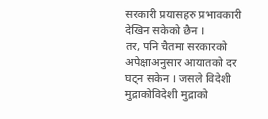सरकारी प्रयासहरु प्रभावकारी देखिन सकेको छैन ।
तर, पनि चैतमा सरकारको अपेक्षाअनुसार आयातको दर घट्न सकेन । जसले विदेशी मुद्राकोविदेशी मुद्राको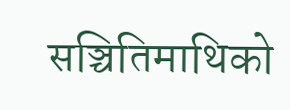सञ्चितिमाथिको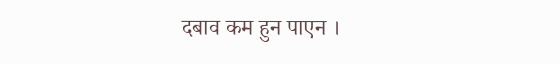दबाव कम हुन पाएन ।